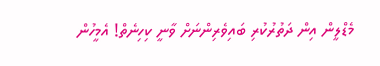މެޑްލީން އިން ދަތުރުކުރި ބައިވެރިންނަށް ވާނީ ކިހިނެތް! އެމީހުން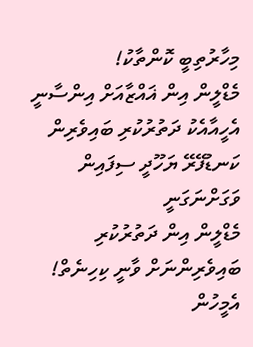މިހާރުތިބީ ކޮންތާކު!
މެޑްލީން އިން ޣައްޒާއަށް އިންސާނީ އެހީއާއެކު ދަތުރުކުރި ބައިވެރިން ކަނޑުފޭރޭ ޔަހޫދީ ސިފައިން ވަގަށްނަގަނީ
މެޑްލީން އިން ދަތުރުކުރި ބައިވެރިންނަށް ވާނީ ކިހިނެތް! އެމީހުން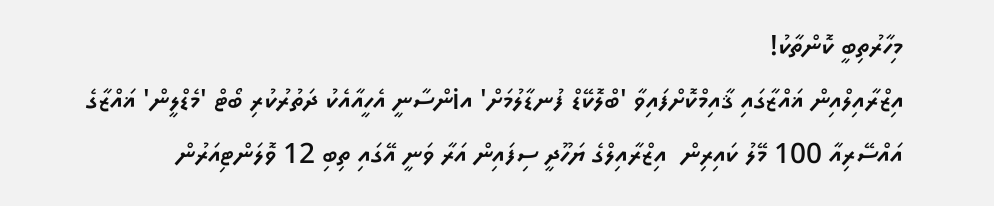މިހާރުތިބީ ކޮންތާކު!
އިޒްރާއިލްއިން ޣައްޒާގައި ޤާއިމްކޮށްފައިވާ 'ބްލޮކޭޑް ފުނޑާލުމަށް' އiންސާނީ އެހީއާއެކު ދަތުރުކުރި ބޯޓް 'މެޑްލީން' ޣައްޒާގެ އައްސޭރިއާ 100 މޭލު ކައިރިން  އިޒްރާއިލްގެ ޔަހޫދީ ސިފައިން އަރާ ވަނީ އޭގައި ތިބި 12 ވޮލަންޓިއަރުން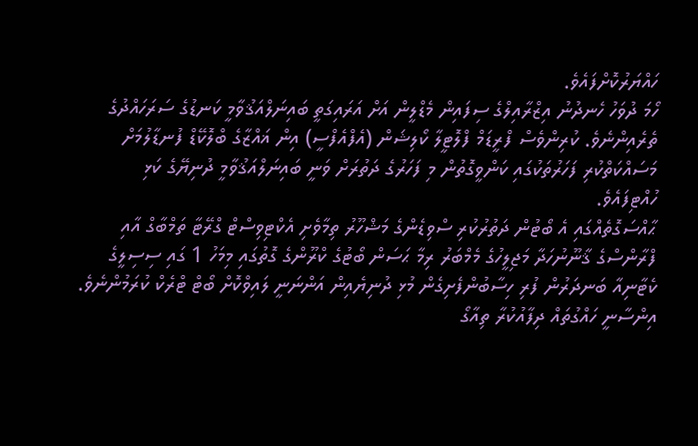ހައްޔަރުކޮށްފައެވެ.
ހޯމަ ދުވަހު ހެނދުނު އިޒްރާއިލްގެ ސިފައިން މެޑްލީން އަށް އަރައިގަތީ ބައިނަލްއަޤުވާމީ ކަނޑުގެ ސަރަހައްދުގެ ތެރެއިންނެވެ. ކުރިންވެސް ފްރީޑަމް ފްލޮޓީލާ ކޯލިޝަން (އެފްއެފްސީ) އިން ޣައްޒާގެ ބްލޮކޭޑް ފުނޑާލުމަށް މަސައްކަތްކުރި ފަހަރުތަކުގައި ކަންވީގޮތުން މި ފަހަރުގެ ދަތުރަށް ވަނީ ބައިނަލްއަޤުވާމީ ދުނިޔޭގެ ކަޅި ހުއްޓިފައެވެ.
ޙާއްސަގޮތެއްގައި އެ ބޯޓުން ދަތުރުކުރި ސްވިޑެންގެ މަޝްހޫރު ތިމާވެށި އެކްޓިވިސްޓް ގްރޭޓާ ތަމްބާގް އާއި ފްރާންސްގެ ޤާނޫނުހަދާ މަޖިލީހުގެ މެމްބަރު ރިމާ ޙަސަން ބޯޓުގެ ކްރޫންގެ ގޮތުގައި މިމަހު 1 ގައި ސިސިލީގެ ކެޓާނިއާ ބަނދަރުން ފުރި ހިސާބުންފެށިގެން މުޅި ދުނިޔެއިން އަންނަނީ ލައިވްކޮށް ބޯޓް ޓްރެކް ކުރަމުންނެވެ.
އިންސާނީ ހައްގުތައް ދިފާއުކުރާ ތިއާގޯ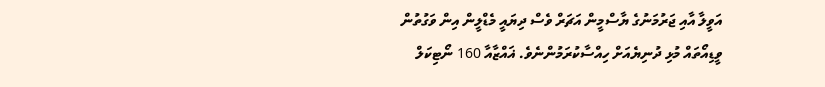އަވީލާ އާއި ޖަރުމަނުގެ ޔާސްމީން އަޗަރް ވެސް ދިޔައީ މެޑްލީން އިން ވަގުތުން ވީޑިއޯތައް މުޅި ދުނިޔެއަށް ހިއްސާކުރަމުންނެވެ. ޣައްޒާއާ 160 ނޯޓިކަލް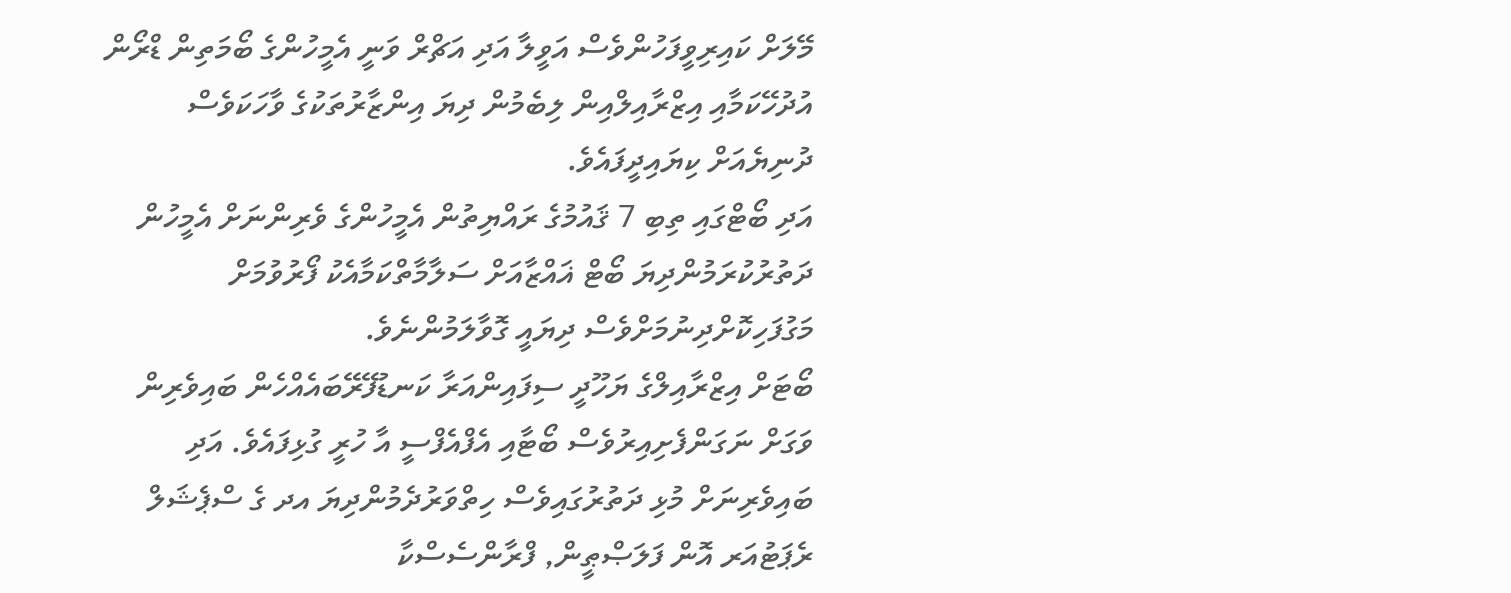މޭލަށް ކައިރިވީފަހުންވެސް އަވީލާ އަދި އަޗްރް ވަނީ އެމީހުންގެ ބޯމަތިން ޑްރޯން އުދުހޭކަމާއި އިޒްރާއިލްއިން ލިބެމުން ދިޔަ އިންޒާރުތަކުގެ ވާހަކަވެސް ދުނިޔެއަށް ކިޔައިދީފައެވެ.
އަދި ބޯޓްގައި ތިބި 7 ޤައުމުގެ ރައްޔިތުން އެމީހުންގެ ވެރިންނަށް އެމީހުން ދަތުރުކުރަމުންދިޔަ ބޯޓް ޣައްޒާއަށް ސަލާމާތްކަމާއެކު ފޯރުވުމަށް މަގުފަހިކޮށްދިނުމަށްވެސް ދިޔައީ ގޮވާލަމުންނެވެ.
ބޯޓަށް އިޒްރާއިލްގެ ޔަހޫދީ ސިފައިންއަރާ ކަނޑުފޭރޭބައެއްހެން ބައިވެރިން ވަގަށް ނަގަންފެށިއިރުވެސް ބޯޓާއި އެފްއެފްސީ އާ ހުރީ ގުޅިފައެވެ. އަދި ބައިވެރިނަށް މުޅި ދަތުރުގައިވެސް ހިތްވަރުދެމުންދިޔަ އދ ގެ ސްޕެޝަލް ރެޕަޓުއަރ އޮން ފަލަޞްޠީން, ފްރާންސެސްކާ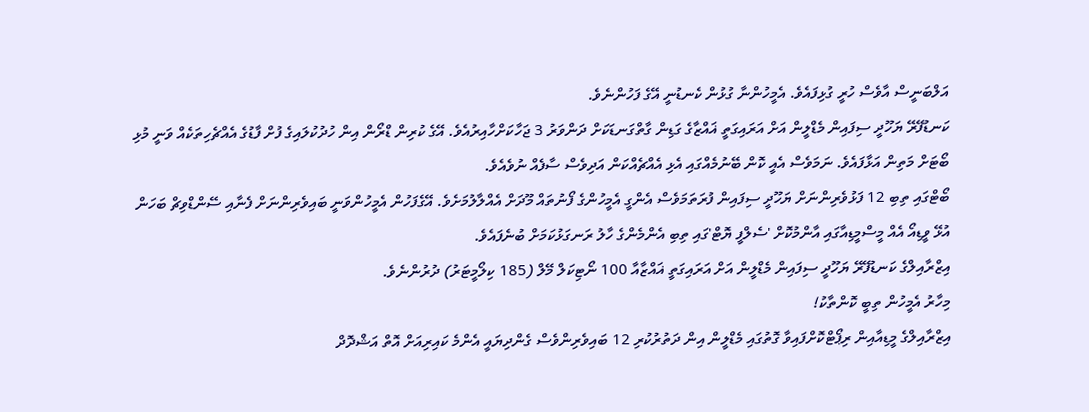އަލްބަނީސް އާވެސް ހުރީ ގުޅިފައެވެ. އެމީހުންނާ ގުޅުން ކެނޑުނީ އޭގެ ފަހުންނެވެ.
ކަނޑުފޭރޭ ޔަހޫދީ ސިފައިން މެޑްލީން އަށް އަރައިގަތީ ޣައްޒާގެ ގަޑިން ގާތްގަނޑަކަށް ދަންވަރު 3 ޖަހާކަށްހާއިރުއެވެ. އޭގެ ކުރިން ޑްރޯން އިން ހުދުކުލައިގެ ފުށް ފާޑުގެ އެއްޗެހިތަކެއް ވަނީ މުޅި ބޯޓަށް މަތިން އަޅާފައެވެ. ނަމަވެސް އެއީ ކޮން ބޭނުމެއްގައި އެޅި އެއްޗެއްކަން އަދިވެސް ސާފެއް ނުވެއެވެ.
ބޯޓްގައި ތިބި 12 ފަޅުވެރިންނަށް ޔަހޫދީ ސިފައިން ފުރަތަމަވެސް އެންގީ އެމީހުންގެ ފޯނުތައް މޫދަށް އެއްލާލުމަށެވެ. އޭގެފަހުން އެމީހުންވަނީ ބައިވެރިންނަށް ފެނާއި ސޭންޑްވިޗް ބަހަން އުޅޭ ވީޑިއޯ އެއް މީސްމީޑިއާގައި އާންމުކޮށް 'ސެލްފީ ޔޮޓް'ގައި ތިބި އެންމެންގެ ހާލު ރަނގަޅުކަމަށް ބުނެފައެވެ.
އިޒްރާއިލްގެ ކަނޑުފޭރޭ ޔަހޫދީ ސިފައިން މެޑްލީން އަށް އަރައިގަތީ ޣައްޒާއާ 100 ނޯޓިކަލް މޭލް (185 ކިލޯމީޓަރު) ދުރުންނެވެ.
މިހާރު އެމީހުން ތިބީ ކޮންތާކު!
އިޒްރާއިލްގެ މީޑިއާއިން ރިޕޯޓްކޮށްފައިވާ ގޮތުގައި މެޑްލީން އިން ދަތުރުކުރި 12 ބައިވެރިންވެސް ގެންދިޔައީ އެންމެ ކައިރިއަށް އޮތް އަޝްދޮދް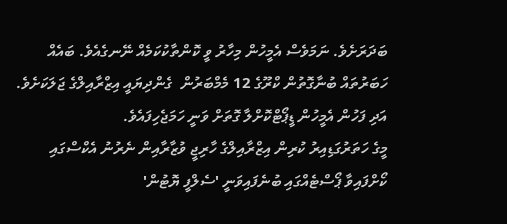ބަދަރަށެވެ. ނަމަވެސް އެމީހުން މިހާރު ވީ ކޮންތާކުކަމެއް ނޭނގެއެވެ. ބައެއް ހަބަރުތައް ބުނާގޮތުން ކްރޫގެ 12 މެމްބަރުން  ގެންދިޔައީ އިޒްރާއިލްގެ ޖަލަކަށެވެ. އަދި ފަހުން އެމީހުން ޑީޕޯޓްކޮށްލާ ގޮތަށް ވަނީ ހަމަޖެހިފައެވެ.
މީގެ ހަތަރުގަޑިއިރު ކުރިން އިޒްރާއިލްގެ ހާރިޖީ ވުޒާރާއިން ނެރުނު އެކްސްގައި ކޯށްފައިވާ ޕޯސްޓެއްގައި ބުނެފައިވަނީ 'ސެލްފީ ޔޮޓުން'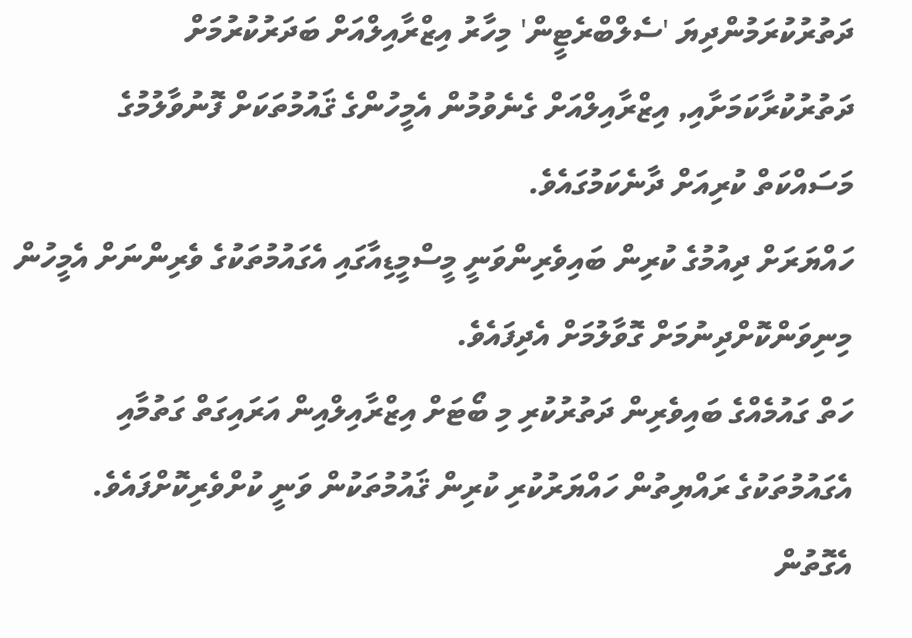ދަތުރުކުރަމުންދިޔަ 'ސެލްބްރެޓީން' މިހާރު އިޒްރާއިލްއަށް ބަދަރުކުރުމަށް ދަތުރުކުރާކަމަށާއި, އިޒްރާއިލްއަށް ގެނެވުމުން އެމީހުންގެ ޤައުމުތަކަށް ފޮނުވާލުމުގެ މަސައްކަތް ކުރިއަށް ދާނެކަމުގައެވެ.
ހައްޔަރަށް ދިއުމުގެ ކުރިން ބައިވެރިންވަނީ މީސްމީޑިއާގައި އެގައުމުތަކުގެ ވެރިންނަށް އެމީހުން މިނިވަންކޮށްދިނުމަށް ގޮވާލުމަށް އެދިފައެވެ.
ހަތް ގައުމެއްގެ ބައިވެރިން ދަތުރުކުރި މި ބޯޓަށް އިޒްރާއިލްއިން އަރައިގަތް ގަތުމާއި އެގައުމުތަކުގެ ރައްޔިތުން ހައްޔަރުކުރި ކުރިން ޤައުމުތަކުން ވަނީ ކުށްވެރިކޮށްފައެވެ. އެގޮތުން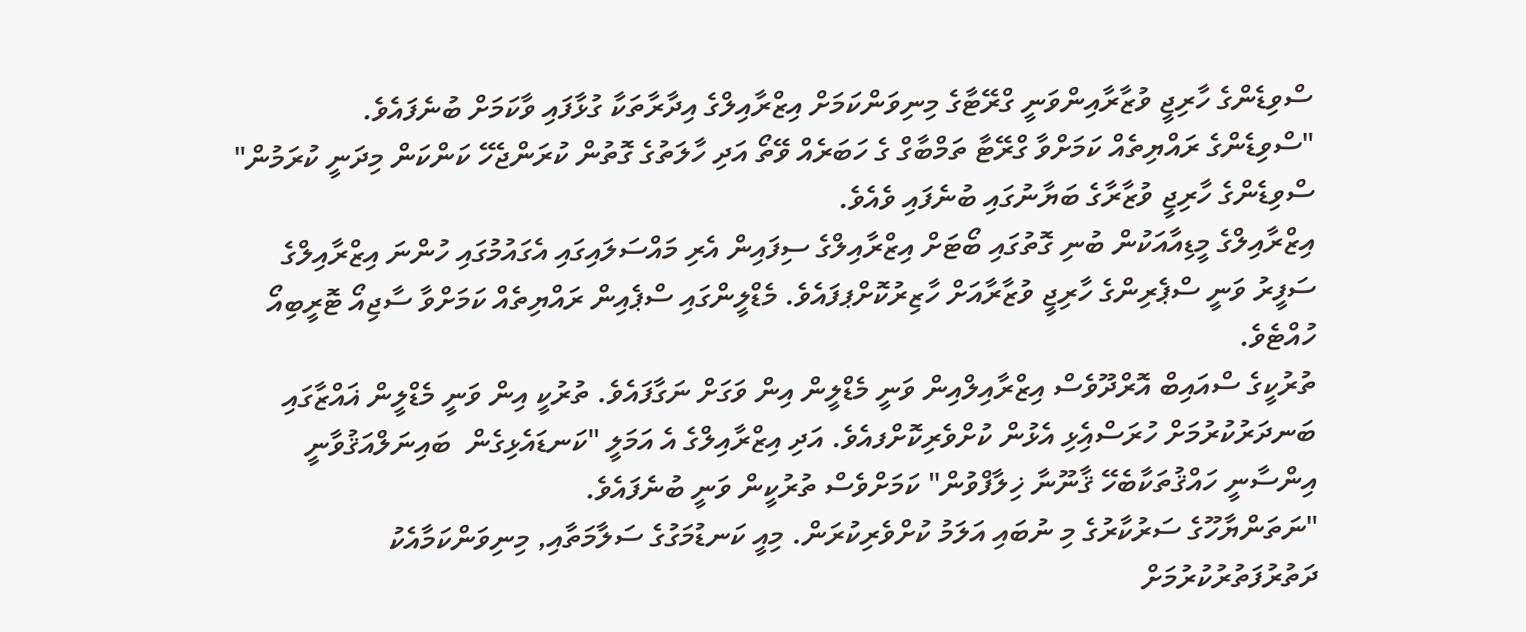ސްވިޑެންގެ ހާރިޖީ ވުޒާރާއިންވަނީ ގްރޭޓާގެ މިނިވަންކަމަށް އިޒްރާއިލްގެ އިދާރާތަކާ ގުޅާފައި ވާކަމަށް ބުނެފައެވެ.
"ސްވިޑެންގެ ރައްޔިތެއް ކަމަށްވާ ގްރޭޓާ ތަމްބާގް ގެ ހަބަރެއް ވޭތޯ އަދި ހާލަތުގެ ގޮތުން ކުރަންޖެހޭ ކަންކަން މިދަނީ ކުރަމުން" ސްވިޑެންގެ ހާރިޖީ ވުޒާރާގެ ބަޔާނުގައި ބުނެފައި ވެއެވެ.
އިޒްރާއިލްގެ މީޑިއާއަކުން ބުނި ގޮތުގައި ބޯޓަށް އިޒްރާއިލްގެ ސިފައިން އެރި މައްސަލައިގައި އެގައުމުގައި ހުންނަ އިޒްރާއިލްގެ ސަފީރު ވަނީ ސްޕެރިންގެ ހާރިޖީ ވުޒާރާއަށް ހާޒިރުކޮށްޕފައެވެ. މެޑްލީންގައި ސްޕެއިން ރައްޔިތެއް ކަމަށްވާ ސާޖިއޯ ޓޮރީބިއޯ ހުއްޓެވެ.
ތުރުކީގެ ސްއައިބް އޮރްދޫވެސް އިޒްރާއިލްއިން ވަނީ މެޑްލީން އިން ވަގަށް ނަގާފައެވެ. ތުރުކީ އިން ވަނީ މެޑްލީން ޣައްޒާގައި ބަނދަރުކުރުމަށް ހުރަސްއެިޅި އެޅުން ކުށްވެރިކޮށްފއެވެ. އަދި އިޒްރާއިލްގެ އެ އަމަލީ "ކަނޑައެޅިގެން  ބައިނަލްއަޤުވާނީ އިންސާނީ ހައްޤުތަކާބެހޭ ޤާނޫނާ ޚިލާފްވުން" ކަމަށްވެސް ތުރުކީން ވަނީ ބުނެފައެވެ.
"ނަތަންޔާހޫގެ ސަރުކާރުގެ މި ނުބައި އަލަމު ކުށްވެރިކުރަން. މިއީ ކަނޑުމަގުގެ ސަލާމަތާއި, މިނިވަންކަމާއެކު ދަތުރުފަތުރުކުރުމަށް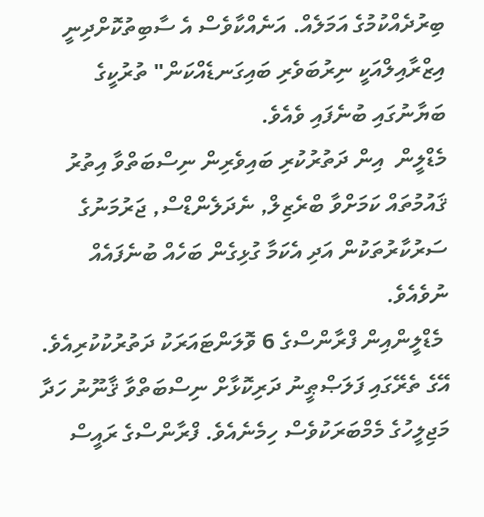ބިރުދެއްކުމުގެ އަމަލެއް. އަނެއްކާވެސް އެ ސާބިތުކޮށްދިނީ އިޒްރާއިލްއަކީ ނިރުބަވެރި ބައިގަނޑެއްކަން" ތުރުކީގެ ބަޔާނުގައި ބުނެފައި ވެއެވެ.
މެޑްލީން  އިން ދަތުރުކުރި ބައިވެރިން ނިސްބަތްވާ އިތުރު ޤައުމުތައް ކަމަށްވާ ބްރެޒިލް, ނެދަލެންޑްސް, ޖަރުމަނުގެ ސަރުކާރުތަކުން އަދި އެކަމާ ގުޅިގެން ބަހެއް ބުނެފައެއް ނުވެއެވެ.
 މެޑްލީންއިން ފްރާންސްގެ 6 ވޮލަންޓައަރަކު ދަތުރުކުކުރިއެވެ. އޭގެ ތެރޭގައި ފަލަޞްޠީނު ދަރިކޮޅާށް ނިސްބަތްވާ ޤާނޫނު ހަދާ މަޖިލީހުގެ މެމްބަރަކުވެސް ހިމެނެއެވެ. ފްރާންސްގެ ރައީސް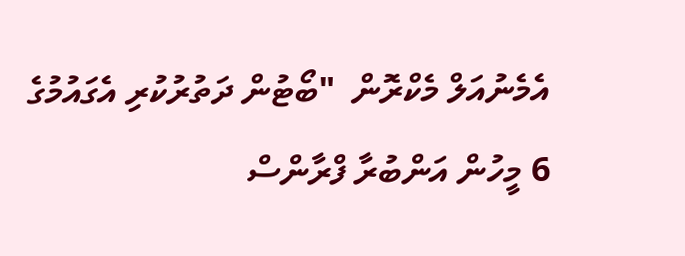އެމެނުއަލް މެކްރޮން  "ބޯޓުން ދަތުރުކުރި އެގައުމުގެ 6 މީހުން އަންބުރާ ފްރާންސް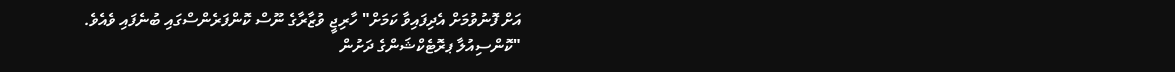އަށް ފޮނުވުމަށް އެދިފައިވާ ކަމަށް" ހާރިޖީ ވުޒާރާގެ ނޫސް ކޮންފަރެންސްގައި ބުނެފައި ވެއެވެ.
"ކޮންސިއުލާ ޕރޮޓެކްޝަންގެ ދަށުން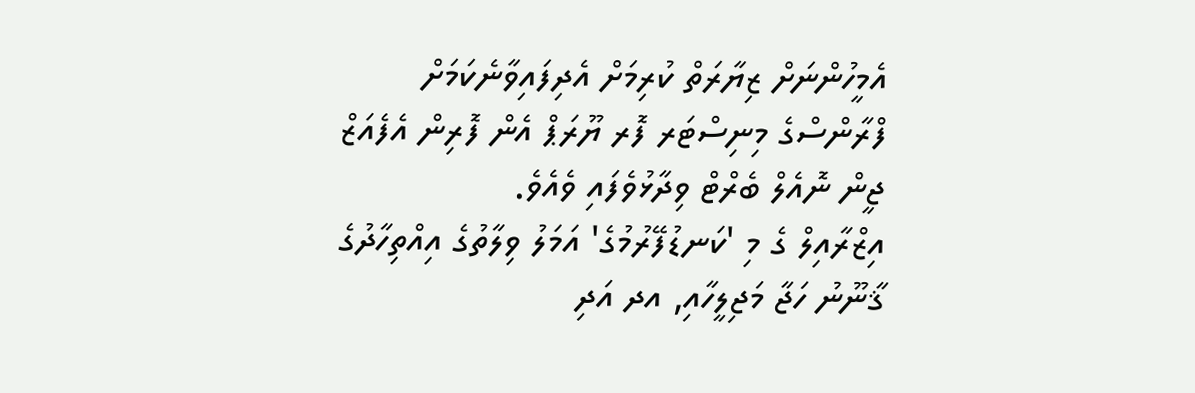އެމީހުންނަށް ޒިޔާރަތް ކުރިމަށް އެދިފައިވާނެކަމަށް ފްރާންސްގެ މިނިސްޓަރ ފޮރ ޔޫރަޕް އެން ފޮރިން އެފެއަޒް ޖީން ނޮއެލް ބެރްޓް ވިދާޅުވެފައި ވެއެވެ.
އިޒްރާއިލް ގެ މި 'ކަނޑުފޭރުމުގެ' އަމަލު ވިލާތުގެ އިއްތިހާދުގެ ޤާނޫނު ހަޖާ މަޖިލީހާއި, އދ އަދި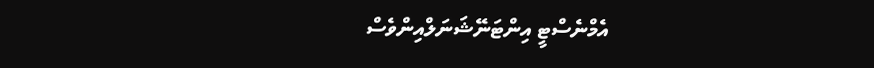އެމްނެސްޓީ އިންޓަނޭޝަނަލްއިންވެސް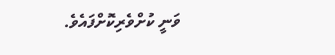ވަނީ ކުށްވެރިކޮށްފައެވެ.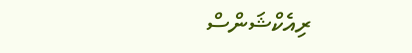ރިއެކްޝަންސް